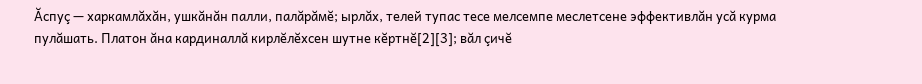Ăспуç — харкамлăхăн, ушкăнăн палли, палăрăмĕ; ырлăх, телей тупас тесе мелсемпе меслетсене эффективлăн усă курма пулăшать. Платон ăна кардиналлă кирлĕлĕхсен шутне кĕртнĕ[2][3]; вăл çичĕ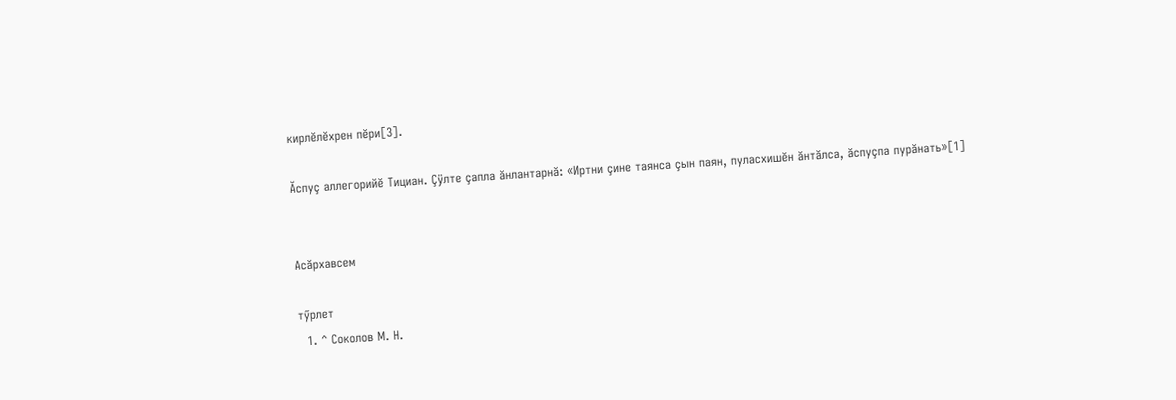кирлĕлĕхрен пĕри[3].

Ăспуç аллегорийĕ Тициан. Çÿлте çапла ăнлантарнă: «Иртни çине таянса çын паян, пуласхишĕн ăнтăлса, ăспуçпа пурăнать»[1]


Асăрхавсем

тӳрлет
  1. ^ Соколов М. Н.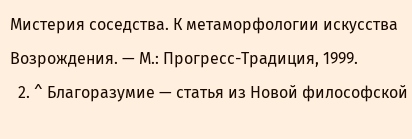Мистерия соседства. К метаморфологии искусства Возрождения. — М.: Прогресс-Традиция, 1999.
  2. ^ Благоразумие — статья из Новой философской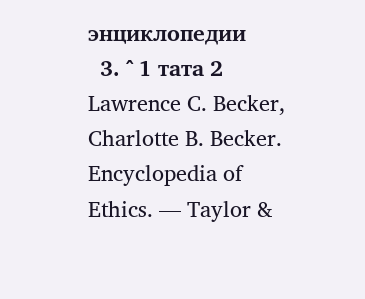энциклопедии
  3. ^ 1 тата 2 Lawrence C. Becker, Charlotte B. Becker. Encyclopedia of Ethics. — Taylor &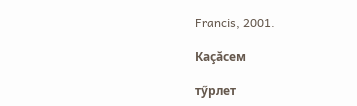Francis, 2001.

Каçăсем

тӳрлет